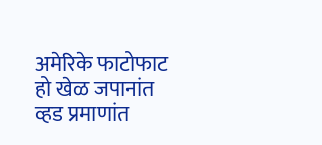अमेरिके फाटोफाट हो खेळ जपानांत व्हड प्रमाणांत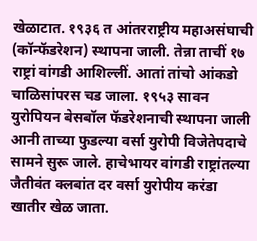खेळाटात. १९३६ त आंतरराष्ट्रीय महाअसंघाची (कॉन्फॅडरेशन) स्थापना जाली. तेन्ना ताचीं १७ राष्ट्रां वांगडी आशिल्लीं. आतां तांचो आंकडो चाळिसांपरस चड जाला. १९५३ सावन युरोपियन बेसबॉल फॅडरेशनाची स्थापना जाली आनी ताच्या फुडल्या वर्सा युरोपी विजेतेपदाचे सामने सुरू जाले. हाचेभायर वांगडी राष्ट्रांतल्या जैतीवंत क्लबांत दर वर्सा युरोपीय करंडा खातीर खेळ जाता.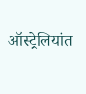ऑस्ट्रेलियांत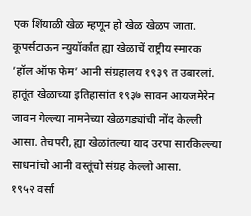एक शिंयाळी खेळ म्हणून हो खेळ खेळप जाता. कूपर्सटाऊन न्युयॉर्कांत ह्या खेळाचें राष्ट्रीय स्मारक ’हॉल ऑफ फेम’ आनी संग्रहालय १९३९ त उबारलां. हातूंत खेळाच्या इतिहासांत १९३७ सावन आयजमेरेन जावन गेल्ल्या नामनेच्या खेळगड्यांची नोंद केल्ली आसा. तेचपरी, ह्या खेळांतल्या याद उरपा सारकिल्ल्या साधनांचो आनी वस्तूंचो संग्रह केल्लो आसा.
१९५२ वर्सा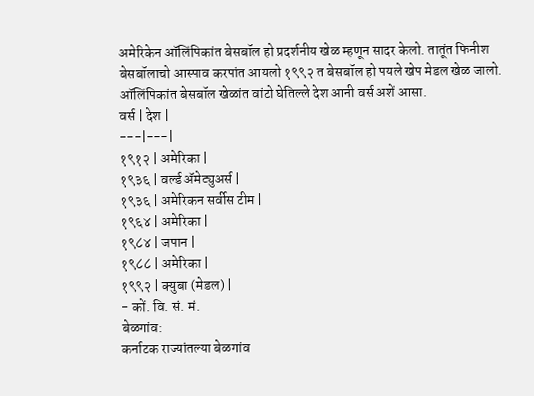अमेरिकेन ऑलिंपिकांत बेसबॉल हो प्रदर्शनीय खेळ म्हणून सादर केलो. तातूंत फिनीश बेसबॉलाचो आस्पाव करपांत आयलो १९९२ त बेसबॉल हो पयले खेप मेडल खेळ जालो.
ऑलिंपिकांत बेसबॉल खेळांत वांटो घेतिल्ले देश आनी वर्स अशें आसा.
वर्स | देश |
---|---|
१९१२ | अमेरिका |
१९३६ | वर्ल्ड ॲमेट्युअर्स |
१९३६ | अमेरिकन सर्वीस टीम |
१९६४ | अमेरिका |
१९८४ | जपान |
१९८८ | अमेरिका |
१९९२ | क्युबा (मेडल) |
- कों. वि. सं. मं.
बेळगांव:
कर्नाटक राज्यांतल्या बेळगांव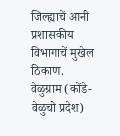जिल्ह्याचें आनी प्रशासकीय विभागाचें मुखेल ठिकाण. वेळुग्राम (कोंडे-वेळुचो प्रदेश)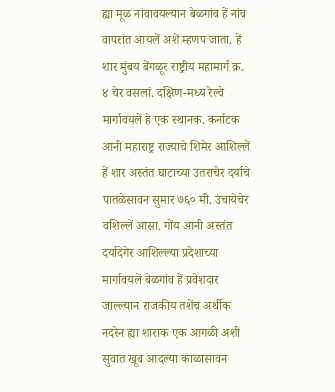ह्या मूळ नांवावयल्यान बेळगांव हें नांव वापरांत आयलें अशें म्हणप जाता. हें शार मुंबय बेंगळूर राष्ट्रीय महामार्ग क्र. ४ चेर वसलां. दक्षिण-मध्य रेल्वे मार्गावयलें हे एक स्थानक. कर्नाटक आनी महाराष्ट्र राज्याचे शिमेर आशिल्लें हें शार अस्तंत घाटाच्या उतराचेर दर्याचे पातळेसावन सुमार ७६० मी. उंचायेचेर वशिल्लें आसा. गोंय आनी अस्तंत दर्यादेगेर आशिल्ल्या प्रदेशाच्या मार्गावयलें बेळगांव हें प्रवेशदार जाल्ल्यान राजकीय तशेंच अर्थीक नदरेन ह्या शाराक एक आगळी अशी सुवात खूब आदल्या काळासावन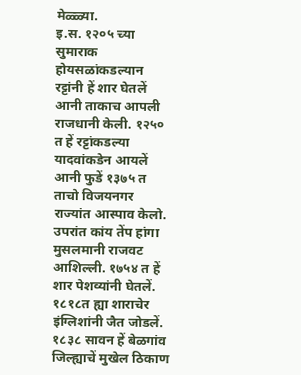मेळ्ळ्या.
इ.स. १२०५ च्या सुमाराक होयसळांकडल्यान रट्टांनी हें शार घेतलें आनी ताकाच आपली राजधानी केली. १२५० त हें रट्टांकडल्या यादवांकडेन आयलें आनी फुडें १३७५ त ताचो विजयनगर राज्यांत आस्पाव केलो. उपरांत कांय तेंप हांगा मुसलमानी राजवट आशिल्ली. १७५४ त हें शार पेशव्यांनी घेतलें. १८१८त ह्या शाराचेर इंग्लिशांनी जैत जोडलें. १८३८ सावन हें बेळगांव जिल्ह्याचें मुखेल ठिकाण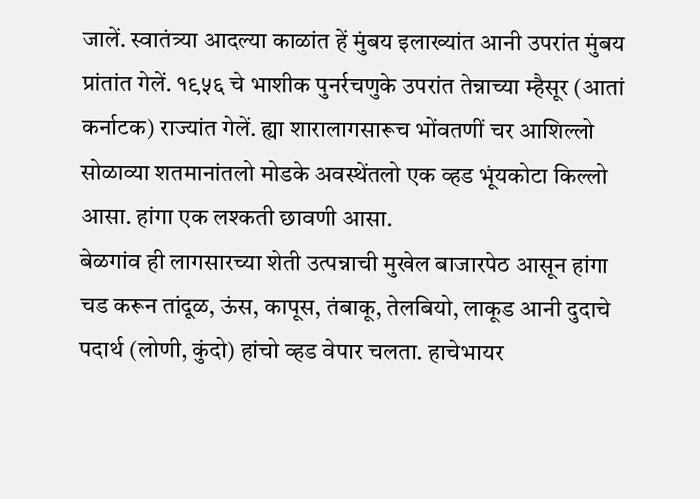जालें. स्वातंत्र्या आदल्या काळांत हें मुंबय इलाख्यांत आनी उपरांत मुंबय प्रांतांत गेलें. १९५६ चे भाशीक पुनर्रचणुके उपरांत तेन्नाच्या म्हैसूर (आतां कर्नाटक) राज्यांत गेलें. ह्या शारालागसारूच भोंवतणीं चर आशिल्लो सोळाव्या शतमानांतलो मोडके अवस्थेंतलो एक व्हड भूंयकोटा किल्लो आसा. हांगा एक लश्कती छावणी आसा.
बेळगांव ही लागसारच्या शेती उत्पन्नाची मुखेल बाजारपेठ आसून हांगा चड करून तांदूळ, ऊंस, कापूस, तंबाकू, तेलबियो, लाकूड आनी दुदाचे पदार्थ (लोणी, कुंदो) हांचो व्हड वेपार चलता. हाचेभायर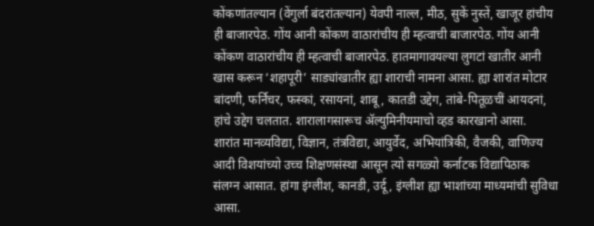कोंकणांतल्यान (वेंगुर्ला बंदरांतल्यान) येवपी नाल्ल, मीठ, सुकें नुस्तें, खाजूर हांचीय ही बाजारपेठ. गोंय आनी कोंकण वाठारांचीय ही म्हत्वाची बाजारपेठ. गोंय आनी कोंकण वाठारांचीय ही म्हत्वाची बाजारपेठ. हातमागावयल्या लुगटां खातीर आनी खास करून ‘शहापूरी’ साड्यांखातीर ह्या शाराची नामना आसा. ह्या शारांत मोटार बांदणी, फर्निचर, फस्कां, रसायनां, शाबू, कातडी उद्देग, तांबे-पितूळचीं आयदनां, हांचे उद्देग चलतात. शारालागसारूच ॲल्युमिनीयमाचो व्हड कारखानो आसा.
शारांत मानव्यविद्या, विज्ञान, तंत्रविद्या, आयुर्वेद, अभियांत्रिकी, वैजकी, वाणिज्य आदी विशयांच्यो उच्च शिक्षणसंस्था आसून त्यो सगळ्यो कर्नाटक विद्यापिठाक संलग्न आसात. हांगा इंग्लीश, कानडी, उर्दू, इंग्लीश ह्या भाशांच्या माध्यमांची सुविधा आसा.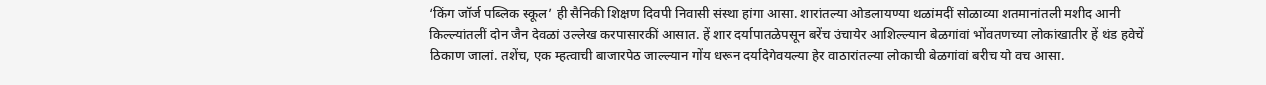‘किंग जॉर्ज पब्लिक स्कूल’ ही सैनिकी शिक्षण दिवपी निवासी संस्था हांगा आसा. शारांतल्या ओडलायण्या थळांमदीं सोळाव्या शतमानांतली मशीद आनी किल्ल्यांतलीं दोन जैन देवळां उल्लेख करपासारकीं आसात. हें शार दर्यापातळेपसून बरेंच उंचायेर आशिल्ल्यान बेळगांवां भोंवतणच्या लोकांखातीर हें थंड हवेचें ठिकाण जालां. तशेंच, एक म्हत्वाची बाजारपेठ जाल्ल्यान गोंय धरून दर्यादेगेवयल्या हेर वाठारांतल्या लोकाची बेळगांवां बरीच यो वच आसा.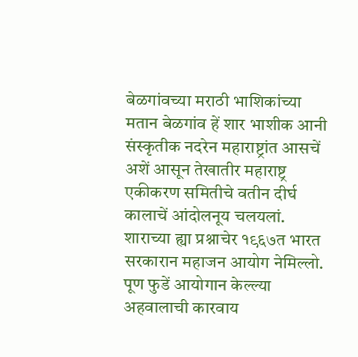बेळगांवच्या मराठी भाशिकांच्या मतान बेळगांव हें शार भाशीक आनी संस्कृतीक नदरेन महाराष्ट्रांत आसचें अशें आसून तेखातीर महाराष्ट्र एकीकरण समितीचे वतीन दीर्घ कालाचें आंदोलनूय चलयलां. शाराच्या ह्या प्रश्नाचेर १९६७त भारत सरकारान महाजन आयोग नेमिल्लो. पूण फुडें आयोगान केल्ल्या अहवालाची कारवाय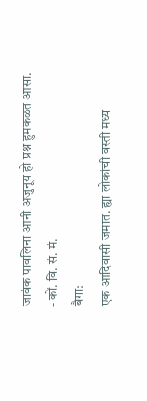जावंक पावलिना आनी अजुनूय हो प्रश्न हुमकळत आसा.
- कों. वि. सं. मं.
बैगा:
एक आदिवासी जमात. ह्या लोकांची वस्ती मध्य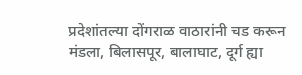प्रदेशांतल्या दोंगराळ वाठारांनी चड करून मंडला, बिलासपूर, बालाघाट, दूर्ग ह्या